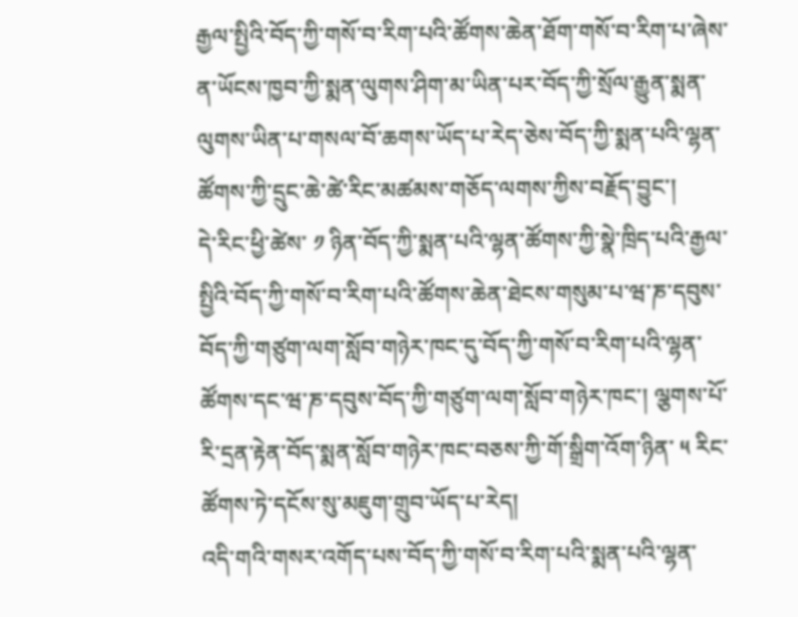རྒྱལ་སྤྱིའི་བོད་ཀྱི་གསོ་བ་རིག་པའི་ཚོགས་ཆེན་ཐོག་གསོ་བ་རིག་པ་ཞེས་ན་ཡོངས་ཁྱབ་ཀྱི་སྨན་ལུགས་ཤིག་མ་ཡིན་པར་བོད་ཀྱི་སྲོལ་རྒྱུན་སྨན་ལུགས་ཡིན་པ་གསལ་བོ་ཆགས་ཡོད་པ་རེད་ཅེས་བོད་ཀྱི་སྨན་པའི་ལྷན་ཚོགས་ཀྱི་དྲུང་ཆེ་ཚེ་རིང་མཚམས་གཅོད་ལགས་ཀྱིས་བརྗོད་བྱུང་།
དེ་རིང་ཕྱི་ཚེས་ ༡ ཉིན་བོད་ཀྱི་སྨན་པའི་ལྷན་ཚོགས་ཀྱི་སྣེ་ཁྲིད་པའི་རྒྱལ་སྤྱིའི་བོད་ཀྱི་གསོ་བ་རིག་པའི་ཚོགས་ཆེན་ཐེངས་གསུམ་པ་ཝ་ཎ་དབུས་བོད་ཀྱི་གཙུག་ལག་སློབ་གཉེར་ཁང་དུ་བོད་ཀྱི་གསོ་བ་རིག་པའི་ལྷན་ཚོགས་དང་ཝ་ཎ་དབུས་བོད་ཀྱི་གཙུག་ལག་སློབ་གཉེར་ཁང་། ལྕགས་པོ་རི་དྲན་རྟེན་བོད་སྨན་སློབ་གཉེར་ཁང་བཅས་ཀྱི་གོ་སྒྲིག་འོག་ཉིན་ ༥ རིང་ཚོགས་ཏེ་དངོས་སུ་མཇུག་གྲུབ་ཡོད་པ་རེད།
འདི་གའི་གསར་འགོད་པས་བོད་ཀྱི་གསོ་བ་རིག་པའི་སྨན་པའི་ལྷན་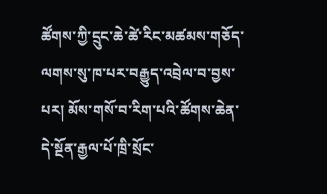ཚོགས་ཀྱི་དྲུང་ཆེ་ཚེ་རིང་མཚམས་གཅོད་ལགས་སུ་ཁ་པར་བརྒྱུད་འབྲེལ་བ་བྱས་པར། མོས་གསོ་བ་རིག་པའི་ཚོགས་ཆེན་དེ་སྔོན་རྒྱལ་པོ་ཁྲི་སྲོང་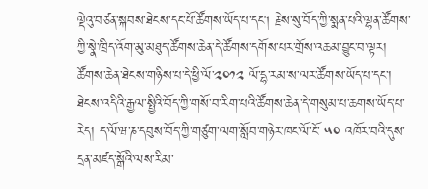ལྡེའུ་བཙན་སྐབས་ཐེངས་དང་པོ་ཚོགས་ཡོད་པ་དང། རྗེས་སུ་བོད་ཀྱི་སྨན་པའི་ལྷན་ཚོགས་ཀྱི་སྣེ་ཁྲིད་འོག་མུ་མཐུད་ཚོགས་ཆེན་དེ་ཚོགས་དགོས་པར་གྲོས་འཆམ་བྱུང་བ་ལྟར། ཚོགས་ཆེན་ཐེངས་གཉིས་པ་དེ་ཕྱི་ལོ་༢༠༡༢ ལོ་དྷ་རམ་ས་ལར་ཚོགས་ཡོད་པ་དང་། ཐེངས་འདིའི་རྒྱལ་སྤྱིའི་བོད་ཀྱི་གསོ་བ་རིག་པའི་ཚོགས་ཆེན་དེ་གསུམ་པ་ཆགས་ཡོད་པ་རེད། ད་ལོ་ཝ་ཎ་དབུས་བོད་ཀྱི་གཙུག་ལག་སློབ་གཉེར་ཁང་ལོ་ངོ་ ༥༠ འཁོར་བའི་དུས་དྲན་མཛད་སྒོའི་ལས་རིམ་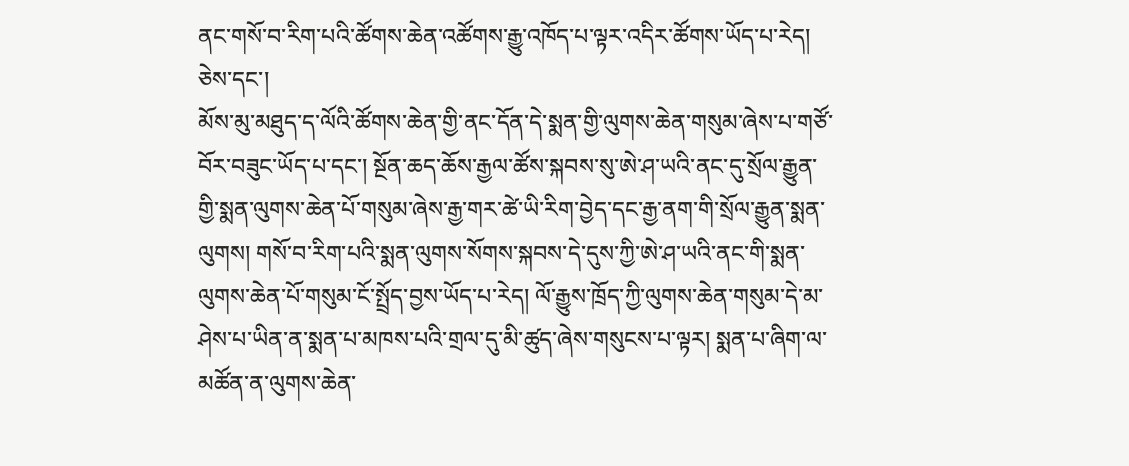ནང་གསོ་བ་རིག་པའི་ཚོགས་ཆེན་འཚོགས་རྒྱུ་འཁོད་པ་ལྟར་འདིར་ཚོགས་ཡོད་པ་རེད། ཅེས་དང་།
མོས་མུ་མཐུད་ད་ལོའི་ཚོགས་ཆེན་གྱི་ནང་དོན་དེ་སྨན་གྱི་ལུགས་ཆེན་གསུམ་ཞེས་པ་གཙོ་བོར་བཟུང་ཡོད་པ་དང་། སྔོན་ཆད་ཆོས་རྒྱལ་ཚོས་སྐབས་སུ་ཨེ་ཤ་ཡའི་ནང་དུ་སྲོལ་རྒྱུན་གྱི་སྨན་ལུགས་ཆེན་པོ་གསུམ་ཞེས་རྒྱ་གར་ཚེ་ཡི་རིག་བྱེད་དང་རྒྱ་ནག་གི་སྲོལ་རྒྱུན་སྨན་ལུགས། གསོ་བ་རིག་པའི་སྨན་ལུགས་སོགས་སྐབས་དེ་དུས་ཀྱི་ཨེ་ཤ་ཡའི་ནང་གི་སྨན་ལུགས་ཆེན་པོ་གསུམ་ངོ་སྤྲོད་བྱས་ཡོད་པ་རེད། ལོ་རྒྱུས་ཁྲོད་ཀྱི་ལུགས་ཆེན་གསུམ་དེ་མ་ཤེས་པ་ཡིན་ན་སྨན་པ་མཁས་པའི་གྲལ་དུ་མི་ཚུད་ཞེས་གསུངས་པ་ལྟར། སྨན་པ་ཞིག་ལ་མཚོན་ན་ལུགས་ཆེན་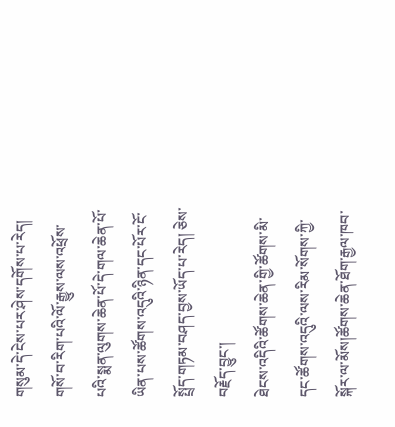གསུམ་དེ་ངེས་པར་ཤེས་དགོས་པ་རེད། གསོ་བ་རིག་པའི་ལོ་རྒྱུས་ལས་འཕྲོས་པའི་སྨན་ལུགས་ཆེན་པོ་དེ་གལ་ཆེན་པོ་ཡིན་པས་ཚོགས་འདུའི་ཉིན་དང་པོར་ངོ་སྤྲོད་གཏམ་བཤད་བྱས་ཡོད་པ་རེད། ཅེས་བརྗོད་བྱུང་།
ཐེངས་འདིའི་ཚོགས་ཆེན་གྱི་ཚོགས་མི་དང་ཚོགས་འདུའི་ལས་རིམ་སོགས་ཀྱི་སྐོར་ལ་མོས།ཚོགས་ཆེན་ཐོག་རྒྱལ་ཁབ་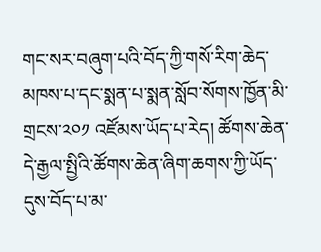གང་སར་བཞུག་པའི་བོད་ཀྱི་གསོ་རིག་ཆེད་མཁས་པ་དང་སྨན་པ་སྨན་སློབ་སོགས་ཁྱོན་མི་གྲངས་༢༠༡ འཛོམས་ཡོད་པ་རེད། ཚོགས་ཆེན་དེ་རྒྱལ་སྤྱིའི་ཚོགས་ཆེན་ཞིག་ཆགས་ཀྱི་ཡོད་དུས་བོད་པ་མ་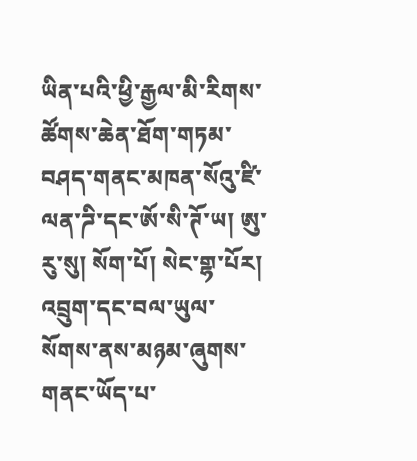ཡིན་པའི་ཕྱི་རྒྱལ་མི་རིགས་ཚོགས་ཆེན་ཐོག་གཏམ་བཤད་གནང་མཁན་སོའུ་ཛི་ལན་ཌི་དང་ཨོ་སི་ཊོ་ཡ། ཨུ་རུ་སུ། སོག་པོ། སེང་གྷ་པོར། འབྲུག་དང་བལ་ཡུལ་སོགས་ནས་མཉམ་ཞུགས་གནང་ཡོད་པ་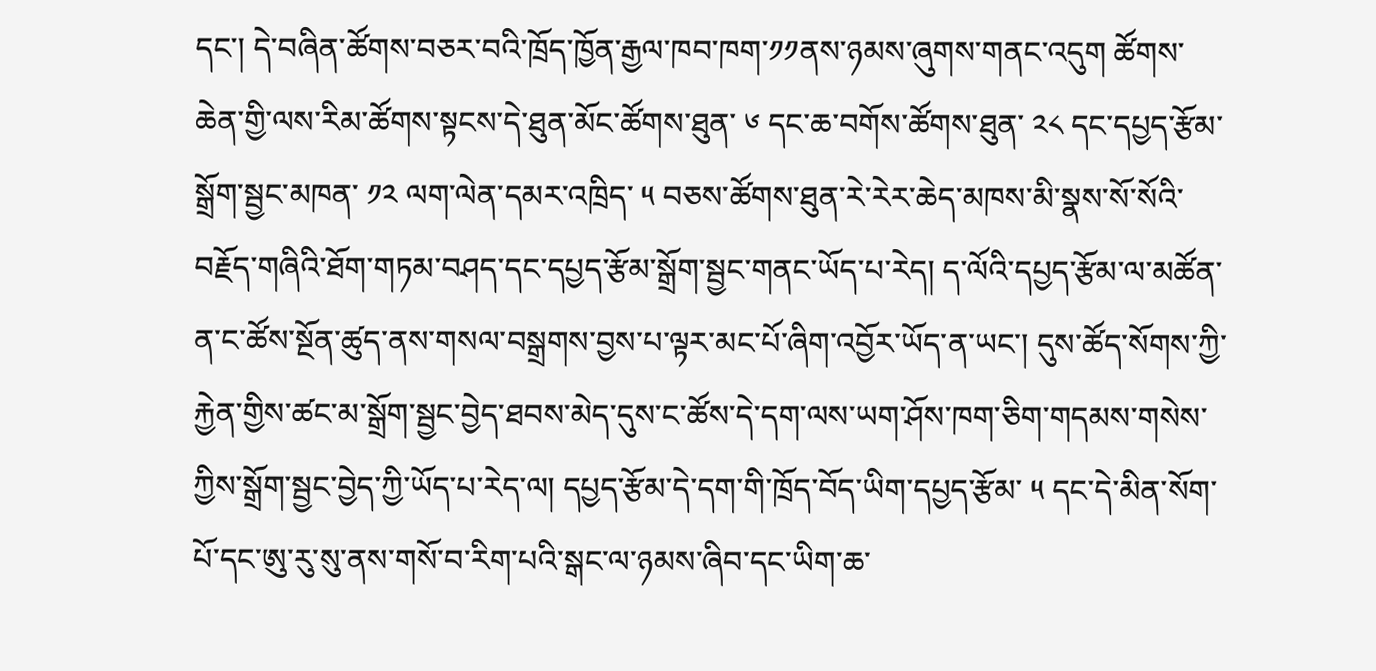དང་། དེ་བཞིན་ཚོགས་བཅར་བའི་ཁྲོད་ཁྱོན་རྒྱལ་ཁབ་ཁག་༡༡ནས་ཉམས་ཞུགས་གནང་འདུག ཚོགས་ཆེན་གྱི་ལས་རིམ་ཚོགས་སྟངས་དེ་ཐུན་མོང་ཚོགས་ཐུན་ ༦ དང་ཆ་བགོས་ཚོགས་ཐུན་ ༢༨ དང་དཔྱད་རྩོམ་སྒྲོག་སྦྱང་མཁན་ ༡༢ ལག་ལེན་དམར་འཁྲིད་ ༥ བཅས་ཚོགས་ཐུན་རེ་རེར་ཆེད་མཁས་མི་སྣས་སོ་སོའི་བརྗོད་གཞིའི་ཐོག་གཏམ་བཤད་དང་དཔྱད་རྩོམ་སྒྲོག་སྦྱང་གནང་ཡོད་པ་རེད། ད་ལོའི་དཔྱད་རྩོམ་ལ་མཚོན་ན་ང་ཚོས་སྔོན་ཚུད་ནས་གསལ་བསྒྲགས་བྱས་པ་ལྟར་མང་པོ་ཞིག་འབྱོར་ཡོད་ན་ཡང་། དུས་ཚོད་སོགས་ཀྱི་རྐྱེན་གྱིས་ཚང་མ་སྒྲོག་སྦྱང་བྱེད་ཐབས་མེད་དུས་ང་ཚོས་དེ་དག་ལས་ཡག་ཤོས་ཁག་ཅིག་གདམས་གསེས་ཀྱིས་སྒྲོག་སྦྱང་བྱེད་ཀྱི་ཡོད་པ་རེད་ལ། དཔྱད་རྩོམ་དེ་དག་གི་ཁྲོད་བོད་ཡིག་དཔྱད་རྩོམ་ ༥ དང་དེ་མིན་སོག་པོ་དང་ཨུ་རུ་སུ་ནས་གསོ་བ་རིག་པའི་སྒང་ལ་ཉམས་ཞིབ་དང་ཡིག་ཆ་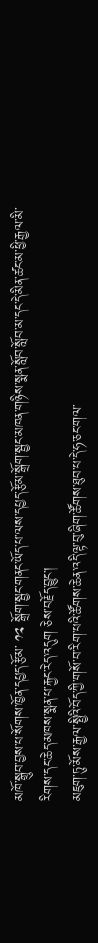མཁོ་སྒྲུབ་བྱས་པ་སོགས་ཁྱོན་དཔྱད་རྩོམ་ ༡༢ སྒྲོག་སྦྱང་གནང་ཡོད་པ་ལས་དཔྱད་རྩོམ་སྒྲོག་སྦྱང་མཁན་གཉིས་སྨན་སློབ་སློབ་མ་དང་དེ་མིན་ཚང་མ་ཕྱི་རྒྱལ་མི་རིགས་དང་ཆེད་མཁས་སྨན་པ་རྐྱང་རེད་འདུག ཅེས་བརྗོད་བྱུང་།
མཇུག་ཏུ་མོས་རྒྱལ་སྤྱིའི་བོད་ཀྱི་གསོ་བ་རིག་པའི་ཚོགས་ཆེན་འདི་ལྟ་བུ་ཞིག་ཚོགས་ཐུབ་པ་དེ་ཧ་ཅང་གལ་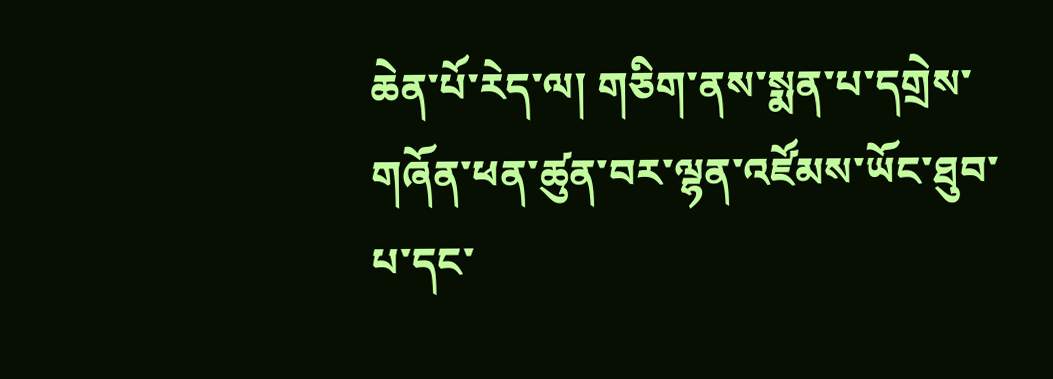ཆེན་པོ་རེད་ལ། གཅིག་ནས་སྨན་པ་དགྲེས་གཞོན་ཕན་ཚུན་བར་ལྷན་འཛོམས་ཡོང་ཐུབ་པ་དང་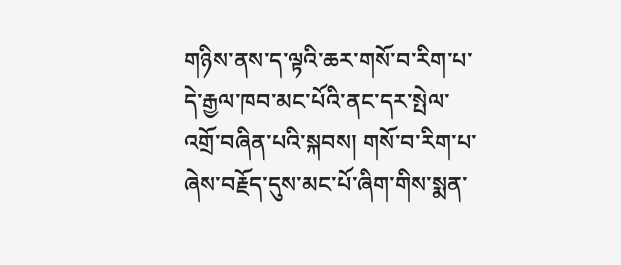གཉིས་ནས་ད་ལྟའི་ཆར་གསོ་བ་རིག་པ་དེ་རྒྱལ་ཁབ་མང་པོའི་ནང་དར་སྤེལ་འགྲོ་བཞིན་པའི་སྐབས། གསོ་བ་རིག་པ་ཞེས་བརྗོད་དུས་མང་པོ་ཞིག་གིས་སྨན་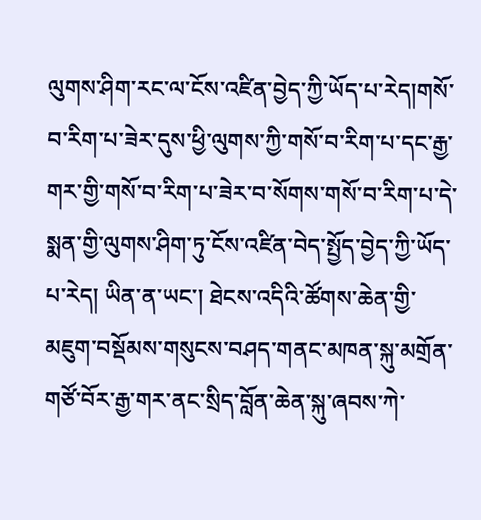ལུགས་ཤིག་རང་ལ་ངོས་འཛིན་བྱེད་ཀྱི་ཡོད་པ་རེད།གསོ་བ་རིག་པ་ཟེར་དུས་ཕྱི་ལུགས་ཀྱི་གསོ་བ་རིག་པ་དང་རྒྱ་གར་གྱི་གསོ་བ་རིག་པ་ཟེར་བ་སོགས་གསོ་བ་རིག་པ་དེ་སྨན་གྱི་ལུགས་ཤིག་ཏུ་ངོས་འཛིན་བེད་སྤྱོད་བྱེད་ཀྱི་ཡོད་པ་རེད། ཡིན་ན་ཡང་། ཐེངས་འདིའི་ཚོགས་ཆེན་གྱི་མཇུག་བསྡོམས་གསུངས་བཤད་གནང་མཁན་སྐུ་མགྲོན་གཙོ་བོར་རྒྱ་གར་ནང་སྲིད་བློན་ཆེན་སྐུ་ཞབས་ཀེ་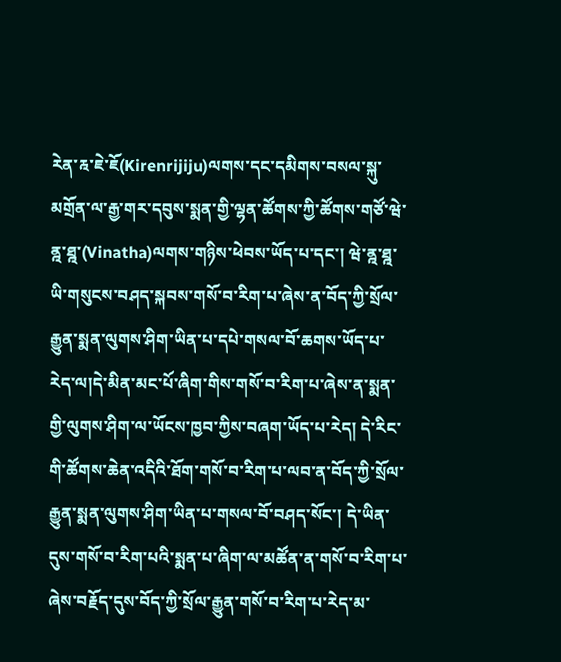རེན་རྰ་ཇེ་ཇོ(Kirenrijiju)ལགས་དང་དམིགས་བསལ་སྐུ་མགྲོན་ལ་རྒྱ་གར་དབུས་སྨན་གྱི་ལྷན་ཚོགས་ཀྱི་ཚོགས་གཙོ་ཝེ་ནྰ་ཐྰ་(Vinatha)ལགས་གཉིས་ཕེབས་ཡོད་པ་དང་། ཝེ་ནྰ་ཐྰ་ཡི་གསུངས་བཤད་སྐབས་གསོ་བ་རིག་པ་ཞེས་ན་བོད་ཀྱི་སྲོལ་རྒྱུན་སྨན་ལུགས་ཤིག་ཡིན་པ་དཔེ་གསལ་བོ་ཆགས་ཡོད་པ་རེད་ལ།དེ་མིན་མང་པོ་ཞིག་གིས་གསོ་བ་རིག་པ་ཞེས་ན་སྨན་གྱི་ལུགས་ཤིག་ལ་ཡོངས་ཁྱབ་ཀྱིས་བཞག་ཡོད་པ་རེད། དེ་རིང་གི་ཚོགས་ཆེན་འདིའི་ཐོག་གསོ་བ་རིག་པ་ལབ་ན་བོད་ཀྱི་སྲོལ་རྒྱུན་སྨན་ལུགས་ཤིག་ཡིན་པ་གསལ་བོ་བཤད་སོང་། དེ་ཡིན་དུས་གསོ་བ་རིག་པའི་སྨན་པ་ཞིག་ལ་མཚོན་ན་གསོ་བ་རིག་པ་ཞེས་བརྗོད་དུས་བོད་ཀྱི་སྲོལ་རྒྱུན་གསོ་བ་རིག་པ་རེད་མ་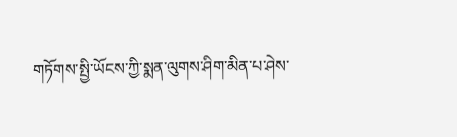གཏོགས་སྤྱི་ཡོངས་ཀྱི་སྨན་ལུགས་ཤིག་མིན་པ་ཤེས་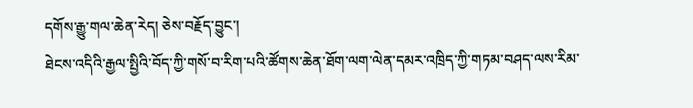དགོས་རྒྱུ་གལ་ཆེན་རེད། ཅེས་བརྗོད་བྱུང་།
ཐེངས་འདིའི་རྒྱལ་སྤྱིའི་བོད་ཀྱི་གསོ་བ་རིག་པའི་ཚོགས་ཆེན་ཐོག་ལག་ལེན་དམར་འཁྲིད་ཀྱི་གཏམ་བཤད་ལས་རིམ་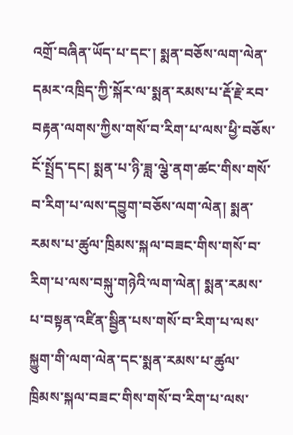འགྲོ་བཞིན་ཡོད་པ་དང་། སྨན་བཅོས་ལག་ལེན་དམར་འཁྲིད་ཀྱི་སྐོར་ལ་སྨན་རམས་པ་རྡོ་རྗེ་རབ་བརྟན་ལགས་ཀྱིས་གསོ་བ་རིག་པ་ལས་ཕྱི་བཅོས་ངོ་སྤྲོད་དང། སྨན་པ་ཉི་ཟླ་ལྕེ་ནག་ཚང་གིས་གསོ་བ་རིག་པ་ལས་དབྱུག་བཅོས་ལག་ལེན། སྨན་རམས་པ་ཚུལ་ཁྲིམས་སྐལ་བཟང་གིས་གསོ་བ་རིག་པ་ལས་བསྐུ་གཉེའི་ལག་ལེན། སྨན་རམས་པ་བསྟན་འཛིན་སྦྱིན་པས་གསོ་བ་རིག་པ་ལས་སྐྱུག་གི་ལག་ལེན་དང་སྨན་རམས་པ་ཚུལ་ཁྲིམས་སྐལ་བཟང་གིས་གསོ་བ་རིག་པ་ལས་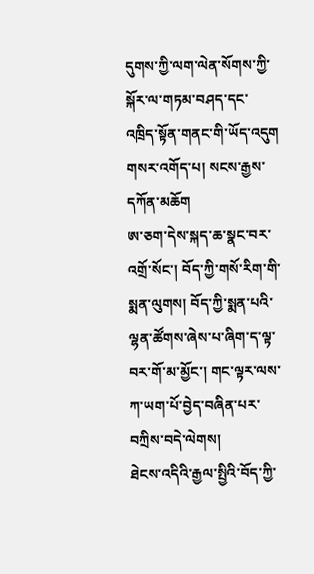དུགས་ཀྱི་ལག་ལེན་སོགས་ཀྱི་སྐོར་ལ་གཏམ་བཤད་དང་འཁྲིད་སྟོན་གནང་གི་ཡོད་འདུག
གསར་འགོད་པ། སངས་རྒྱས་དཀོན་མཆོག
ཨ་ཅག་དེས་སྐད་ཆ་སྣང་བར་འགྲོ་སོང་། བོད་ཀྱི་གསོ་རིག་གི་སྨན་ལུགས། བོད་ཀྱི་སྨན་པའི་ལྷན་ཚོགས་ཞེས་པ་ཞིག་ད་ལྟ་བར་གོ་མ་མྱོང་། གང་ལྟར་ལས་ཀ་ཡག་པོ་བྱེད་བཞིན་པར་བཀྲིས་བདེ་ལེགས།
ཐེངས་འདིའི་རྒྱལ་སྤྱིའི་བོད་ཀྱི་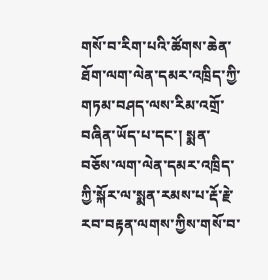གསོ་བ་རིག་པའི་ཚོགས་ཆེན་ཐོག་ལག་ལེན་དམར་འཁྲིད་ཀྱི་གཏམ་བཤད་ལས་རིམ་འགྲོ་བཞིན་ཡོད་པ་དང་། སྨན་བཅོས་ལག་ལེན་དམར་འཁྲིད་ཀྱི་སྐོར་ལ་སྨན་རམས་པ་རྡོ་རྗེ་རབ་བརྟན་ལགས་ཀྱིས་གསོ་བ་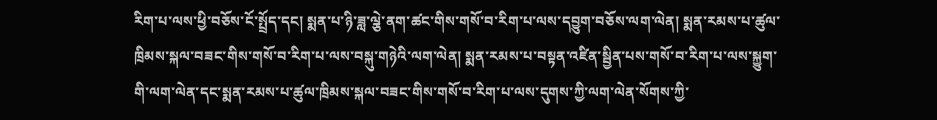རིག་པ་ལས་ཕྱི་བཅོས་ངོ་སྤྲོད་དང། སྨན་པ་ཉི་ཟླ་ལྕེ་ནག་ཚང་གིས་གསོ་བ་རིག་པ་ལས་དབྱུག་བཅོས་ལག་ལེན། སྨན་རམས་པ་ཚུལ་ཁྲིམས་སྐལ་བཟང་གིས་གསོ་བ་རིག་པ་ལས་བསྐུ་གཉེའི་ལག་ལེན། སྨན་རམས་པ་བསྟན་འཛིན་སྦྱིན་པས་གསོ་བ་རིག་པ་ལས་སྐྱུག་གི་ལག་ལེན་དང་སྨན་རམས་པ་ཚུལ་ཁྲིམས་སྐལ་བཟང་གིས་གསོ་བ་རིག་པ་ལས་དུགས་ཀྱི་ལག་ལེན་སོགས་ཀྱི་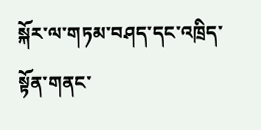སྐོར་ལ་གཏམ་བཤད་དང་འཁྲིད་སྟོན་གནང་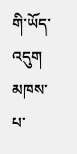གི་ཡོད་འདུག
མཁས་པ་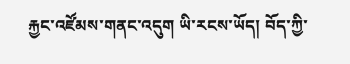རྐྱང་འཛོམས་གནང་འདུག ཡི་རངས་ཡོད། བོད་ཀྱི་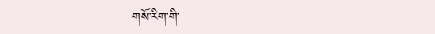གསོ་རིག་གི་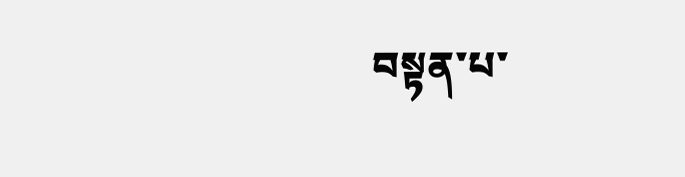བསྟན་པ་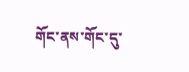གོང་ནས་གོང་དུ་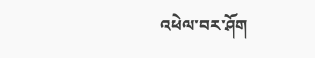འཕེལ་བར་ཤོག